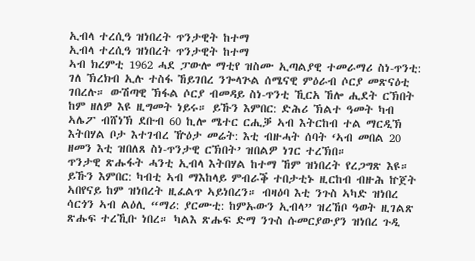ኢብላ ተረሲዓ ዝነበረት ጥንታዊት ከተማ
ኢብላ ተረሲዓ ዝነበረት ጥንታዊት ከተማ
ኣብ ክረምቲ 1962 ሓደ ፓውሎ ማቲየ ዝስሙ ኢጣልያዊ ተመራማሪ ስነ-ጥንቲ: ገለ ኽረክብ ኢሉ ተስፋ ኸይገበረ ንጐላጕል ሰሜናዊ ምዕራብ ሶርያ መጽናዕቲ ገበረሉ። ውሽጣዊ ኽፋል ሶርያ ብመዳይ ስነ-ጥንቲ ኺርአ ኸሎ ሒደት ርኽበት ከም ዘለዎ እዩ ዚግመት ነይሩ። ይኹን እምበር: ድሕሪ ኽልተ ዓመት ካብ ኣሌፖ ብሸነኽ ደቡብ 60 ኪሎ ሜተር ርሒቓ ኣብ እትርከብ ተል ማርዲኽ እትበሃል ቦታ እተገብረ ዅዕታ መሬት: እቲ ብዙሓት ሰባት ‘ኣብ መበል 20 ዘመን እቲ ዝበለጸ ስነ-ጥንታዊ ርኽበት’ ዝበልዎ ነገር ተረኽበ።
ጥንታዊ ጽሑፋት ሓንቲ ኢብላ እትበሃል ከተማ ኸም ዝነበረት የረጋግጽ እዩ። ይኹን እምበር: ካብቲ ኣብ ማእከላይ ምብራቕ ተበታቲኑ ዚርከብ ብዙሕ ኵጀት ኣበየናይ ከም ዝነበረት ዚፈልጥ ኣይነበረን። ብዛዕባ እቲ ንጉስ ኣካድ ዝነበረ ሳርጎን ኣብ ልዕሊ “ማሪ: ያርሙቲ: ከምኡውን ኢብላ” ዝረኸቦ ዓወት ዚገልጽ ጽሑፍ ተረኺቡ ነበረ። ካልእ ጽሑፍ ድማ ንጉስ ሱመርያውያን ዝነበረ ጉዲ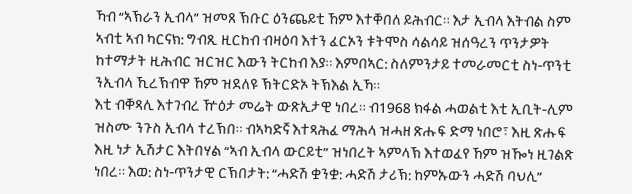ኻብ “ኣኽራን ኢብላ” ዝመጸ ኽቡር ዕንጨይቲ ኸም እተቐበለ ይሕብር። እታ ኢብላ እትብል ስም ኣብቲ ኣብ ካርናክ: ግብጺ ዚርከብ ብዛዕባ እተን ፈርኦን ቱትሞስ ሳልሳይ ዝሰዓረን ጥንታዎት ከተማታት ዚሕብር ዝርዝር እውን ትርከብ እያ። እምበኣር: ስለምንታይ ተመራመርቲ ስነ-ጥንቲ ንኢብላ ኺረኽብዋ ኸም ዝደለዩ ኽትርድኦ ትኽእል ኢኻ።
እቲ ብቐጻሊ እተገብረ ዅዕታ መሬት ውጽኢታዊ ነበረ። ብ1968 ክፋል ሓወልቲ እቲ ኢቢት-ሊም ዝስሙ ንጉስ ኢብላ ተረኽበ። ብኣካድኛ እተጻሕፈ ማሕላ ዝሓዘ ጽሑፍ ድማ ነበሮ፣ እዚ ጽሑፍ እዚ ነታ ኢሽታር እትበሃል “ኣብ ኢብላ ውርይቲ” ዝነበረት ኣምላኽ እተወፈየ ኸም ዝዀነ ዚገልጽ ነበረ። እወ: ስነ-ጥንታዊ ርኽበታት: “ሓድሽ ቋንቋ: ሓድሽ ታሪኽ: ከምኡውን ሓድሽ ባህሊ”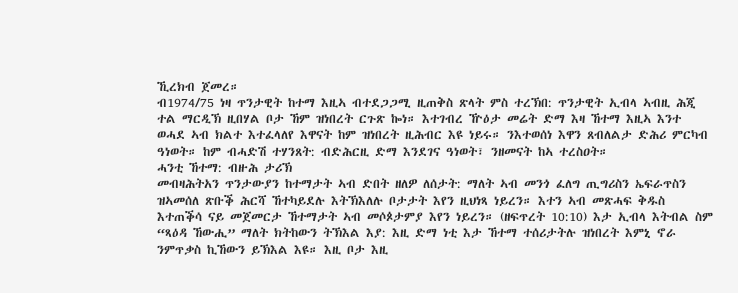ኺረክብ ጀመረ።
ብ1974/75 ነዛ ጥንታዊት ከተማ እዚኣ ብተደጋጋሚ ዚጠቅስ ጽላት ምስ ተረኽበ: ጥንታዊት ኢብላ ኣብዚ ሕጂ ተል ማርዲኽ ዚበሃል ቦታ ኸም ዝነበረት ርጉጽ ኰነ። እተገብረ ዅዕታ መሬት ድማ እዛ ኸተማ እዚኣ እንተ ወሓደ ኣብ ክልተ እተፈላለየ እዋናት ከም ዝነበረት ዚሕብር እዩ ነይሩ። ንእተወሰነ እዋን ጸብለልታ ድሕሪ ምርካብ ዓነወት። ከም ብሓድሽ ተሃንጸት: ብድሕርዚ ድማ እንደገና ዓነወት፣ ንዘመናት ከኣ ተረስዐት።
ሓንቲ ኸተማ: ብዙሕ ታሪኽ
መብዛሕትአን ጥንታውያን ከተማታት ኣብ ድበት ዘለዎ ለሰታት: ማለት ኣብ መንጎ ፈለግ ጢግሪስን ኤፍራጥስን ዝኣመሰለ ጽቡቕ ሕርሻ ኸተካይደሉ እትኽእለሉ ቦታታት እየን ዚህነጻ ነይረን። እተን ኣብ መጽሓፍ ቅዱስ እተጠቕሳ ናይ መጀመርታ ኸተማታት ኣብ መሶጶታምያ እየን ነይረን። (ዘፍጥረት 10:10) እታ ኢብላ እትብል ስም “ጻዕዳ ኸውሒ” ማለት ክትከውን ትኽእል እያ: እዚ ድማ ነቲ እታ ኸተማ ተሰሪታትሉ ዝነበረት እምኒ ኖራ ንምጥቃስ ኪኸውን ይኽእል እዩ። እዚ ቦታ እዚ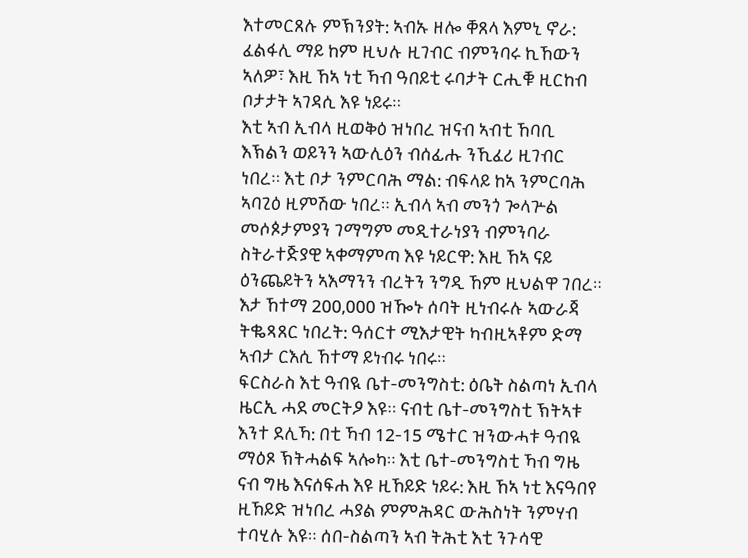እተመርጸሉ ምኽንያት: ኣብኡ ዘሎ ቐጸላ እምኒ ኖራ: ፈልፋሊ ማይ ከም ዚህሉ ዚገብር ብምንባሩ ኪኸውን ኣለዎ፣ እዚ ኸኣ ነቲ ኻብ ዓበይቲ ሩባታት ርሒቑ ዚርከብ ቦታታት ኣገዳሲ እዩ ነይሩ።
እቲ ኣብ ኢብላ ዚወቅዕ ዝነበረ ዝናብ ኣብቲ ኸባቢ እኽልን ወይንን ኣውሊዕን ብሰፊሑ ንኺፈሪ ዚገብር ነበረ። እቲ ቦታ ንምርባሕ ማል: ብፍላይ ከኣ ንምርባሕ ኣባጊዕ ዚምሽው ነበረ። ኢብላ ኣብ መንጎ ጐላጕል መሶጶታምያን ገማግም መዲተራነያን ብምንባራ ስትራተጅያዊ ኣቀማምጣ እዩ ነይርዋ: እዚ ኸኣ ናይ ዕንጨይትን ኣእማንን ብረትን ንግዲ ኸም ዚህልዋ ገበረ። እታ ኸተማ 200,000 ዝዀኑ ሰባት ዚነብሩሉ ኣውራጃ ትቈጻጸር ነበረት: ዓሰርተ ሚእታዊት ካብዚኣቶም ድማ ኣብታ ርእሲ ኸተማ ይነብሩ ነበሩ።
ፍርስራስ እቲ ዓብዪ ቤተ-መንግስቲ: ዕቤት ስልጣነ ኢብላ ዜርኢ ሓደ መርትዖ እዩ። ናብቲ ቤተ-መንግስቲ ኽትኣቱ እንተ ደሊኻ: በቲ ኻብ 12-15 ሜተር ዝንውሓቱ ዓብዪ
ማዕጾ ኽትሓልፍ ኣሎካ። እቲ ቤተ-መንግስቲ ኻብ ግዜ ናብ ግዜ እናሰፍሐ እዩ ዚኸይድ ነይሩ: እዚ ኸኣ ነቲ እናዓበየ ዚኸይድ ዝነበረ ሓያል ምምሕዳር ውሕስነት ንምሃብ ተባሂሉ እዩ። ሰበ-ስልጣን ኣብ ትሕቲ እቲ ንጉሳዊ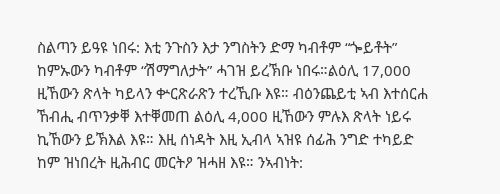ስልጣን ይዓዩ ነበሩ: እቲ ንጉስን እታ ንግስትን ድማ ካብቶም “ጐይቶት” ከምኡውን ካብቶም “ሽማግለታት” ሓገዝ ይረኽቡ ነበሩ።ልዕሊ 17,000 ዚኸውን ጽላት ካይላን ቍርጽራጽን ተረኺቡ እዩ። ብዕንጨይቲ ኣብ እተሰርሐ ኸብሒ ብጥንቃቐ እተቐመጠ ልዕሊ 4,000 ዚኸውን ምሉእ ጽላት ነይሩ ኪኸውን ይኽእል እዩ። እዚ ሰነዳት እዚ ኢብላ ኣዝዩ ሰፊሕ ንግድ ተካይድ ከም ዝነበረት ዚሕብር መርትዖ ዝሓዘ እዩ። ንኣብነት: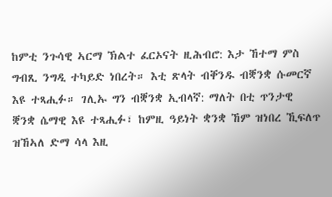ከምቲ ንጉሳዊ ኣርማ ኽልተ ፈርኦናት ዚሕብሮ: እታ ኸተማ ምስ ግብጺ ንግዲ ተካይድ ነበረት። እቲ ጽላት ብቐንዱ ብቛንቋ ሱመርኛ እዩ ተጻሒፉ። ገሊኡ ግን ብቛንቋ ኢብላኛ: ማለት በቲ ጥንታዊ ቛንቋ ሴማዊ እዩ ተጻሒፉ፣ ከምዚ ዓይነት ቋንቋ ኸም ዝነበረ ኺፍለጥ ዝኸኣለ ድማ ሳላ እዚ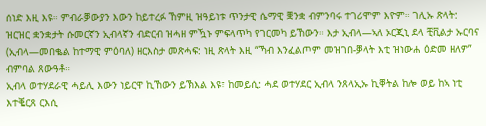ሰነድ እዚ እዩ። ምብራቓውያን እውን ከይተረፉ ኸምዚ ዝዓይነቱ ጥንታዊ ሴማዊ ቛንቋ ብምንባሩ ተገሪሞም እዮም። ገሊኡ ጽላት: ዝርዝር ቋንቋታት ሱመርኛን ኢብላኛን ብድርብ ዝሓዘ ምዃኑ ምፍላጥካ የገርመካ ይኸውን። እታ ኢብላ—ኣለ ኦርጂኒ ደላ ቺቪልታ ኡርባና (ኢብላ—መበቈል ከተማዊ ምዕባለ) ዘርእስታ መጽሓፍ: ነዚ ጽላት እዚ “ኻብ እንፈልጦም መዝገበ-ቓላት እቲ ዝነውሐ ዕድመ ዘለዎ” ብምባል ጸውዓቶ።
ኢብላ ወተሃደራዊ ሓይሊ እውን ነይርዋ ኪኸውን ይኽእል እዩ፣ ከመይሲ: ሓደ ወተሃደር ኢብላ ንጸላኢኡ ኪቐትል ከሎ ወይ ከኣ ነቲ እተቘርጸ ርእሲ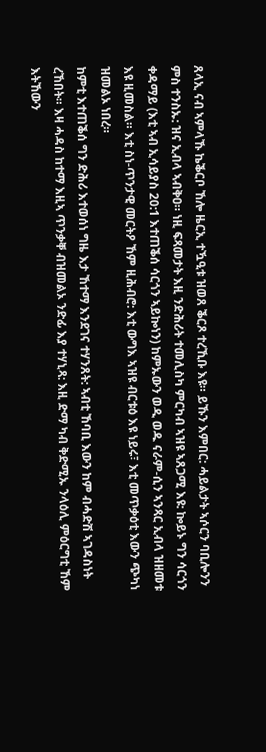ጸላኢ ናብ ኣምላኹ ኬቕርቦ ኸሎ ዜርኢ ተዃዒቱ ዝወጸ ቕርጾ ተረኺቡ እዩ። ይኹን እምበር: ሓይልታት ኣሶርን ባቢሎንን ምስ ተንስኡ: ዝና ኢብላ ኣብቅዐ። ነዚ ፍጻመታት እዚ ንድሕሪት ተመሊስካ ምርካብ ኣዝዩ ኣጸጋሚ እዩ: ኰይኑ ግን ሳርጎን ቀዳማይ (እቲ ኣብ ኢሳይያስ 20:1 እተጠቕሰ ሳርጎን ኣይኰነን) ከምኡውን ወዲ ወዱ ናራም-ሲን ኣንጻር ኢብላ ዝዘመቱ እዩ ዚመስል። እቲ ስነ-ጥንታዊ መርትዖ ኸም ዚሕብሮ: እቲ ውግእ ኣዝዩ ብርቱዕ እዩ ነይሩ፣ እቲ መጥቃዕቲ እውን ጭካነ ዝመልኦ ነበረ።
ከምቲ እተጠቕሰ ግን ድሕሪ እተወሰነ ግዜ እታ ኸተማ እንደገና ተሃንጸት: ኣብቲ ኸባቢ እውን ከም ብሓድሽ ኣገዳስነት ረኸበት። እዛ ሓዳስ ከተማ እዚኣ ጥንቃቐ ብዝመልኦ ንድፊ እያ ተሃኒጻ: እዚ ድማ ካብ ቅድሚኡ ንላዕሊ ምዕርግቲ ኸም እትኸውን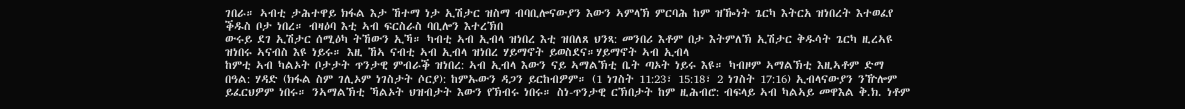ገበራ። ኣብቲ ታሕተዋይ ክፋል እታ ኸተማ ነታ ኢሽታር ዝስማ ብባቢሎናውያን እውን ኣምላኽ ምርባሕ ከም ዝዀነት ጌርካ እትርአ ዝነበረት እተወፈየ ቕዱስ ቦታ ነበረ። ብዛዕባ እቲ ኣብ ፍርስራስ ባቢሎን እተረኽበ
ውሩይ ደገ ኢሽታር ሰሚዕካ ትኸውን ኢኻ። ካብቲ ኣብ ኢብላ ዝነበረ እቲ ዝበለጸ ህንጻ: መንበሪ እቶም በታ እትምለኽ ኢሽታር ቅዱሳት ጌርካ ዚረኣዩ ዝነበሩ ኣናብስ እዩ ነይሩ። እዚ ኸኣ ናብቲ ኣብ ኢብላ ዝነበረ ሃይማኖት ይወስደና።ሃይማኖት ኣብ ኢብላ
ከምቲ ኣብ ካልኦት ቦታታት ጥንታዊ ምብራቕ ዝነበረ: ኣብ ኢብላ እውን ናይ ኣማልኽቲ ቤት ጣኦት ነይሩ እዩ። ካብዞም ኣማልኽቲ እዚኣቶም ድማ በዓል: ሃዳድ (ክፋል ስም ገሊኦም ነገስታት ሶርያ): ከምኡውን ዳጋን ይርከብዎም። (1 ነገስት 11:23፣ 15:18፣ 2 ነገስት 17:16) ኢብላናውያን ንዅሎም ይፈርህዎም ነበሩ። ንኣማልኽቲ ኻልኦት ህዝብታት እውን የኽብሩ ነበሩ። ስነ-ጥንታዊ ርኽበታት ከም ዚሕብሮ: ብፍላይ ኣብ ካልኣይ መዋእል ቅ.ክ. ነቶም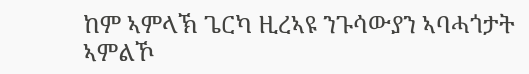ከም ኣምላኽ ጌርካ ዚረኣዩ ንጉሳውያን ኣባሓጎታት ኣምልኾ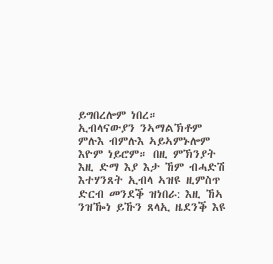ይግበረሎም ነበረ።
ኢብላናውያን ንኣማልኽቶም ምሉእ ብምሉእ ኣይኣምኑሎም እዮም ነይሮም። በዚ ምኽንያት እዚ ድማ እያ እታ ኸም ብሓድሽ እተሃንጸት ኢብላ ኣዝዩ ዚምስጥ ድርብ መንደቕ ዝነበራ: እዚ ኸኣ ንዝዀነ ይኹን ጸላኢ ዜደንቕ እዩ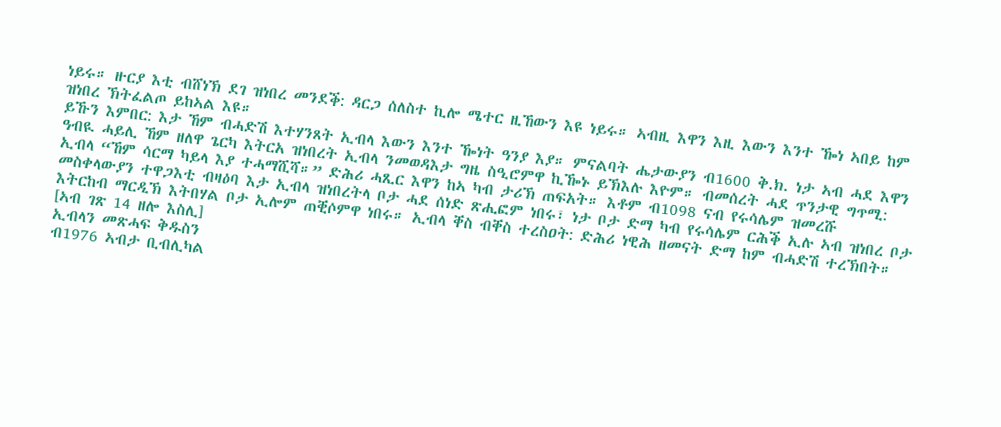ነይሩ። ዙርያ እቲ ብሸነኽ ደገ ዝነበረ መንደቕ: ዳርጋ ሰለስተ ኪሎ ሜተር ዚኸውን እዩ ነይሩ። ኣብዚ እዋን እዚ እውን እንተ ዀነ ኣበይ ከም ዝነበረ ኽትፈልጦ ይከኣል እዩ።
ይኹን እምበር: እታ ኸም ብሓድሽ እተሃንጸት ኢብላ እውን እንተ ዀነት ዓንያ እያ። ምናልባት ሔታውያን ብ1600 ቅ.ክ. ነታ ኣብ ሓደ እዋን ዓብዪ ሓይሊ ኸም ዘለዋ ጌርካ እትርአ ዝነበረት ኢብላ ንመወዳእታ ግዜ ስዒሮምዋ ኪዀኑ ይኽእሉ እዮም። ብመሰረት ሓደ ጥንታዊ ግጥሚ: ኢብላ “ኸም ሳርማ ካይላ እያ ተሓማሺሻ።” ድሕሪ ሓጺር እዋን ከኣ ካብ ታሪኽ ጠፍአት። እቶም ብ1098 ናብ የሩሳሌም ዝመረሹ መስቀላውያን ተዋጋእቲ ብዛዕባ እታ ኢብላ ዝነበረትላ ቦታ ሓደ ሰነድ ጽሒፎም ነበሩ፣ ነታ ቦታ ድማ ካብ የሩሳሌም ርሕቕ ኢሉ ኣብ ዝነበረ ቦታ እትርከብ ማርዲኽ እትበሃል ቦታ ኢሎም ጠቒሶምዋ ነበሩ። ኢብላ ቐስ ብቐስ ተረስዐት: ድሕሪ ነዊሕ ዘመናት ድማ ከም ብሓድሽ ተረኽበት።
[ኣብ ገጽ 14 ዘሎ እስሊ]
ኢብላን መጽሓፍ ቅዱስን
ብ1976 ኣብታ ቢብሊካል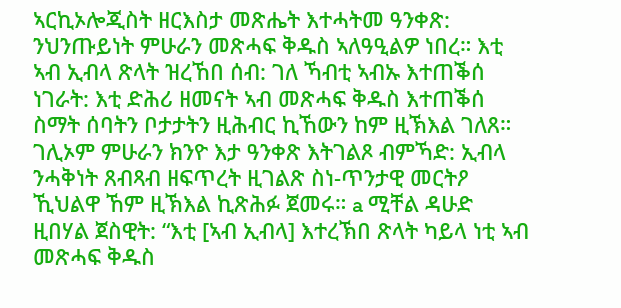ኣርኪኦሎጂስት ዘርእስታ መጽሔት እተሓትመ ዓንቀጽ: ንህንጡይነት ምሁራን መጽሓፍ ቅዱስ ኣለዓዒልዎ ነበረ። እቲ ኣብ ኢብላ ጽላት ዝረኸበ ሰብ: ገለ ኻብቲ ኣብኡ እተጠቕሰ ነገራት: እቲ ድሕሪ ዘመናት ኣብ መጽሓፍ ቅዱስ እተጠቕሰ ስማት ሰባትን ቦታታትን ዚሕብር ኪኸውን ከም ዚኽእል ገለጸ። ገሊኦም ምሁራን ክንዮ እታ ዓንቀጽ እትገልጾ ብምኻድ: ኢብላ ንሓቅነት ጸብጻብ ዘፍጥረት ዚገልጽ ስነ-ጥንታዊ መርትዖ ኺህልዋ ኸም ዚኽእል ኪጽሕፉ ጀመሩ። a ሚቸል ዳሁድ ዚበሃል ጀስዊት: “እቲ [ኣብ ኢብላ] እተረኽበ ጽላት ካይላ ነቲ ኣብ መጽሓፍ ቅዱስ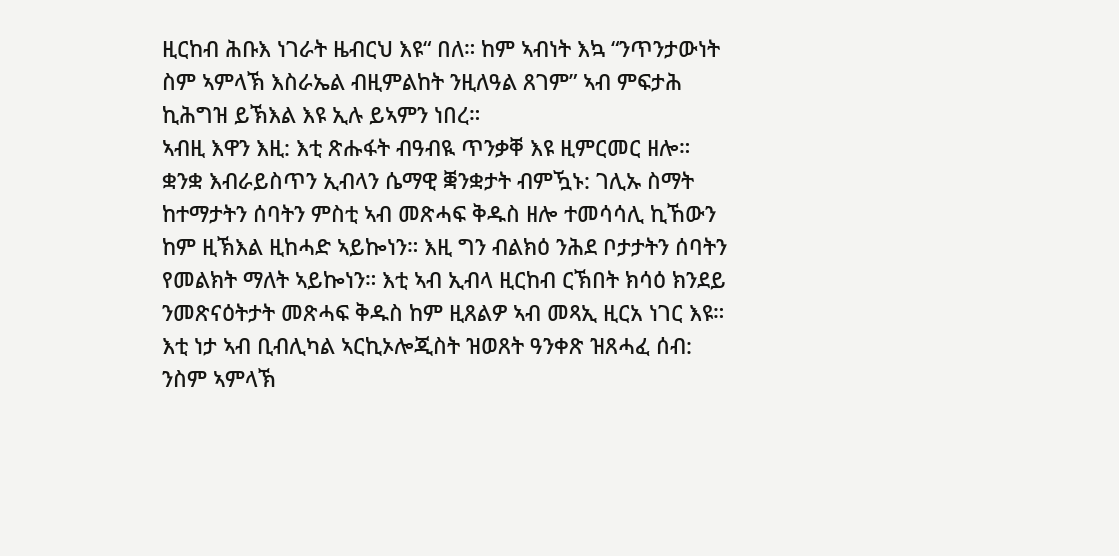ዚርከብ ሕቡእ ነገራት ዜብርህ እዩ“ በለ። ከም ኣብነት እኳ “ንጥንታውነት ስም ኣምላኽ እስራኤል ብዚምልከት ንዚለዓል ጸገም” ኣብ ምፍታሕ ኪሕግዝ ይኽእል እዩ ኢሉ ይኣምን ነበረ።
ኣብዚ እዋን እዚ: እቲ ጽሑፋት ብዓብዪ ጥንቃቐ እዩ ዚምርመር ዘሎ። ቋንቋ እብራይስጥን ኢብላን ሴማዊ ቛንቋታት ብምዃኑ: ገሊኡ ስማት ከተማታትን ሰባትን ምስቲ ኣብ መጽሓፍ ቅዱስ ዘሎ ተመሳሳሊ ኪኸውን ከም ዚኽእል ዚከሓድ ኣይኰነን። እዚ ግን ብልክዕ ንሕደ ቦታታትን ሰባትን የመልክት ማለት ኣይኰነን። እቲ ኣብ ኢብላ ዚርከብ ርኽበት ክሳዕ ክንደይ ንመጽናዕትታት መጽሓፍ ቅዱስ ከም ዚጸልዎ ኣብ መጻኢ ዚርአ ነገር እዩ። እቲ ነታ ኣብ ቢብሊካል ኣርኪኦሎጂስት ዝወጸት ዓንቀጽ ዝጸሓፈ ሰብ: ንስም ኣምላኽ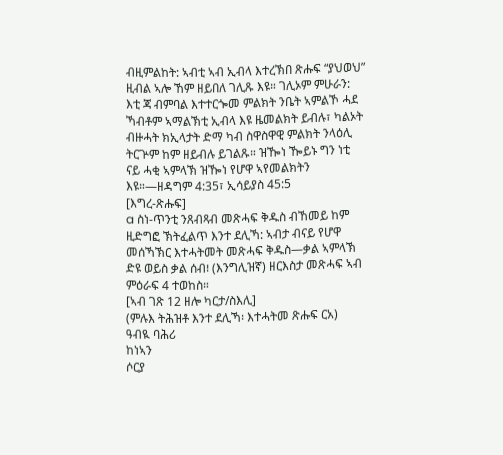ብዚምልከት: ኣብቲ ኣብ ኢብላ እተረኽበ ጽሑፍ “ያህወህ” ዚብል ኣሎ ኸም ዘይበለ ገሊጹ እዩ። ገሊኦም ምሁራን: እቲ ጃ ብምባል እተተርጐመ ምልክት ንቤት ኣምልኾ ሓደ ኻብቶም ኣማልኽቲ ኢብላ እዩ ዜመልክት ይብሉ፣ ካልኦት ብዙሓት ክኢላታት ድማ ካብ ስዋስዋዊ ምልክት ንላዕሊ ትርጕም ከም ዘይብሉ ይገልጹ። ዝዀነ ዀይኑ ግን ነቲ ናይ ሓቂ ኣምላኽ ዝዀነ የሆዋ ኣየመልክትን እዩ።—ዘዳግም 4:35፣ ኢሳይያስ 45:5
[እግረ-ጽሑፍ]
a ስነ-ጥንቲ ንጸብጻብ መጽሓፍ ቅዱስ ብኸመይ ከም ዚድግፎ ኽትፈልጥ እንተ ደሊኻ: ኣብታ ብናይ የሆዋ መሰኻኽር እተሓትመት መጽሓፍ ቅዱስ—ቃል ኣምላኽ ድዩ ወይስ ቃል ሰብ፧ (እንግሊዝኛ) ዘርእስታ መጽሓፍ ኣብ ምዕራፍ 4 ተወከስ።
[ኣብ ገጽ 12 ዘሎ ካርታ/ስእሊ]
(ምሉእ ትሕዝቶ እንተ ደሊኻ፡ እተሓትመ ጽሑፍ ርአ)
ዓብዪ ባሕሪ
ከነኣን
ሶርያ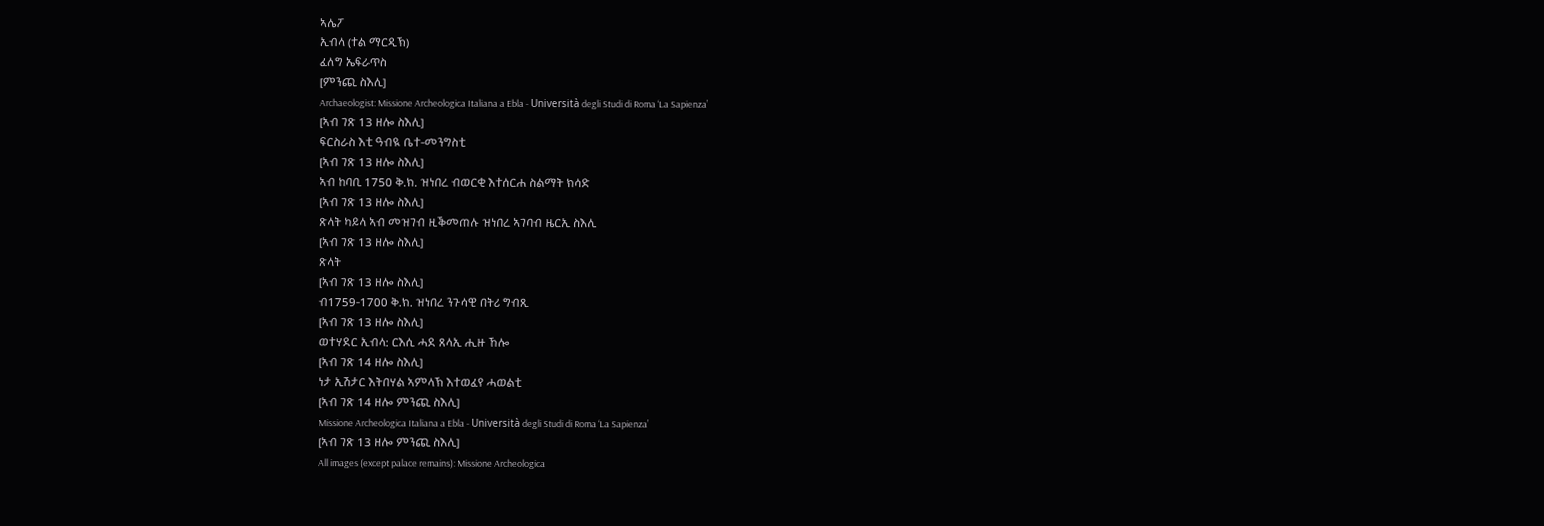ኣሌፖ
ኢብላ (ተል ማርዲኽ)
ፈለግ ኤፍራጥስ
[ምንጪ ስእሊ]
Archaeologist: Missione Archeologica Italiana a Ebla - Università degli Studi di Roma ‘La Sapienza’
[ኣብ ገጽ 13 ዘሎ ስእሊ]
ፍርስራስ እቲ ዓብዪ ቤተ-መንግስቲ
[ኣብ ገጽ 13 ዘሎ ስእሊ]
ኣብ ከባቢ 1750 ቅ.ክ. ዝነበረ ብወርቂ እተሰርሐ ስልማት ክሳድ
[ኣብ ገጽ 13 ዘሎ ስእሊ]
ጽላት ካይላ ኣብ መዝገብ ዚቕመጠሉ ዝነበረ ኣገባብ ዜርኢ ስእሊ
[ኣብ ገጽ 13 ዘሎ ስእሊ]
ጽላት
[ኣብ ገጽ 13 ዘሎ ስእሊ]
ብ1759-1700 ቅ.ክ. ዝነበረ ንጉሳዊ በትሪ ግብጺ
[ኣብ ገጽ 13 ዘሎ ስእሊ]
ወተሃደር ኢብላ: ርእሲ ሓደ ጸላኢ ሒዙ ኸሎ
[ኣብ ገጽ 14 ዘሎ ስእሊ]
ነታ ኢሽታር እትበሃል ኣምላኽ እተወፈየ ሓወልቲ
[ኣብ ገጽ 14 ዘሎ ምንጪ ስእሊ]
Missione Archeologica Italiana a Ebla - Università degli Studi di Roma ‘La Sapienza’
[ኣብ ገጽ 13 ዘሎ ምንጪ ስእሊ]
All images (except palace remains): Missione Archeologica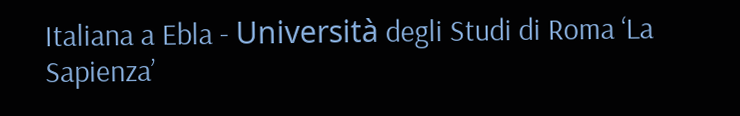Italiana a Ebla - Università degli Studi di Roma ‘La Sapienza’